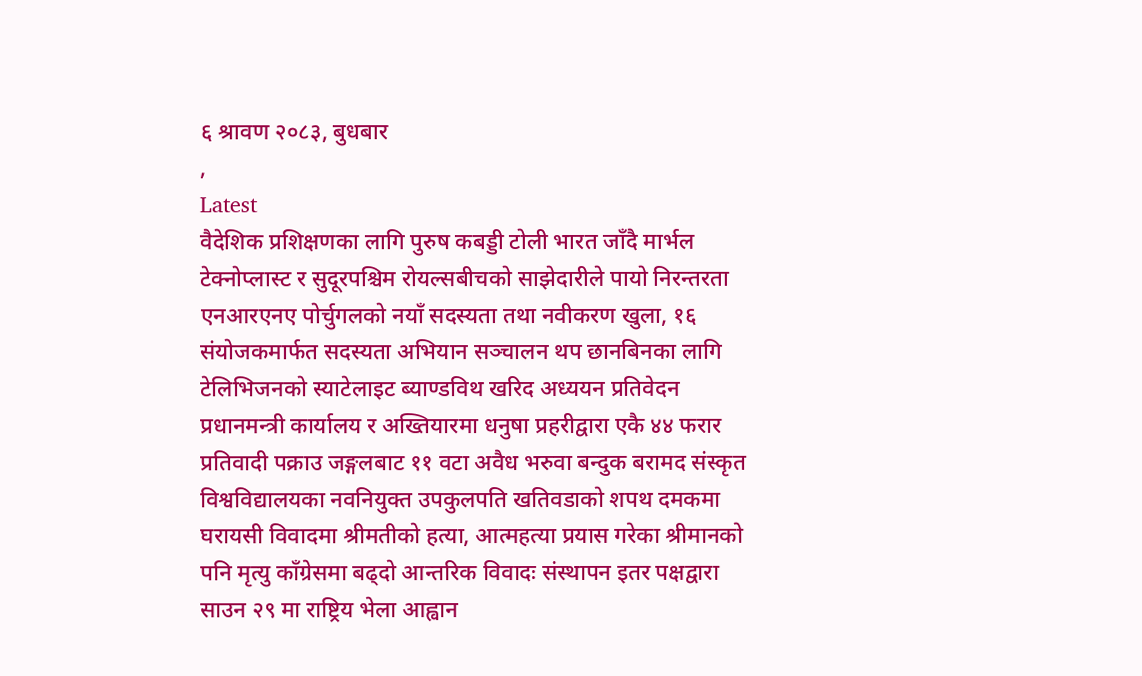६ श्रावण २०८३, बुधबार
,
Latest
वैदेशिक प्रशिक्षणका लागि पुरुष कबड्डी टोली भारत जाँदै मार्भल टेक्नोप्लास्ट र सुदूरपश्चिम रोयल्सबीचको साझेदारीले पायो निरन्तरता एनआरएनए पोर्चुगलको नयाँ सदस्यता तथा नवीकरण खुला, १६ संयोजकमार्फत सदस्यता अभियान सञ्चालन थप छानबिनका लागि टेलिभिजनको स्याटेलाइट ब्याण्डविथ खरिद अध्ययन प्रतिवेदन प्रधानमन्त्री कार्यालय र अख्तियारमा धनुषा प्रहरीद्वारा एकै ४४ फरार प्रतिवादी पक्राउ जङ्गलबाट ११ वटा अवैध भरुवा बन्दुक बरामद संस्कृत विश्वविद्यालयका नवनियुक्त उपकुलपति खतिवडाको शपथ दमकमा घरायसी विवादमा श्रीमतीको हत्या, आत्महत्या प्रयास गरेका श्रीमानको पनि मृत्यु काँग्रेसमा बढ्दो आन्तरिक विवादः संस्थापन इतर पक्षद्वारा साउन २९ मा राष्ट्रिय भेला आह्वान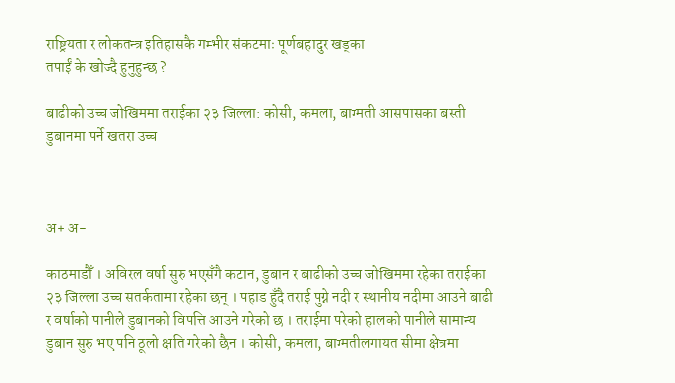राष्ट्रियता र लोकतन्त्र इतिहासकै गम्भीर संकटमाः पूर्णबहादुर खड्का
तपाईं के खोज्दै हुनुहुन्छ ?

बाढीको उच्च जोखिममा तराईका २३ जिल्ला: कोसी, कमला, बाग्मती आसपासका बस्ती डुबानमा पर्ने खतरा उच्च



अ+ अ-

काठमाडौँ । अविरल वर्षा सुरु भएसँगै कटान, डुबान र बाढीको उच्च जोखिममा रहेका तराईका २३ जिल्ला उच्च सतर्कतामा रहेका छन् । पहाड हुँदै तराई पुग्ने नदी र स्थानीय नदीमा आउने बाढी र वर्षाको पानीले डुबानको विपत्ति आउने गरेको छ । तराईमा परेको हालको पानीले सामान्य डुबान सुरु भए पनि ठूलो क्षति गरेको छैन । कोसी, कमला, बाग्मतीलगायत सीमा क्षेत्रमा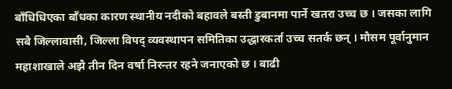बाँधिधिएका बाँधका कारण स्थानीय नदीको बहावले बस्ती डुबानमा पार्ने खतरा उच्च छ । जसका लागि सबै जिल्लावासी, जिल्ला विपद् व्यवस्थापन समितिका उद्धारकर्ता उच्च सतर्क छन् । मौसम पूर्वानुमान महाशाखाले अझै तीन दिन वर्षा निरन्तर रहने जनाएको छ । बाढी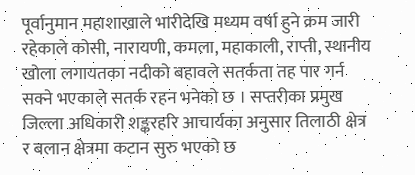पूर्वानुमान महाशाखाले भारीदेखि मध्यम वर्षा हुने क्रम जारी रहेकाले कोसी, नारायणी, कमला, महाकाली, राप्ती, स्थानीय खोला लगायतका नदीको बहावले सतर्कता तह पार गर्न सक्ने भएकाले सतर्क रहन भनेको छ । सप्तरीका प्रमुख जिल्ला अधिकारी शङ्करहरि आचार्यका अनुसार तिलाठी क्षेत्र र बलान क्षेत्रमा कटान सुरु भएको छ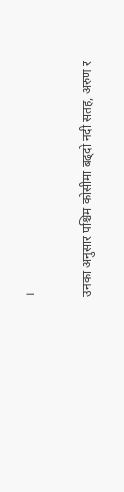।

उनका अनुसार पश्चिम कोसीमा बढ्दो नदी सतह, अरुण र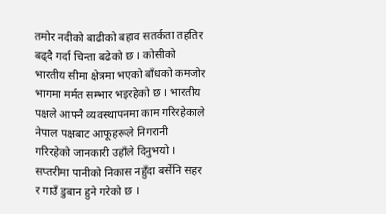तमोर नदीको बाढीको बहाव सतर्कता तहतिर बढ्दै गर्दा चिन्ता बढेको छ । कोसीको भारतीय सीमा क्षेत्रमा भएको बाँधको कमजोर भागमा मर्मत सम्भार भइरहेको छ । भारतीय पक्षले आफ्नै व्यवस्थापनमा काम गरिरहेकाले नेपाल पक्षबाट आफूहरूले निगरानी गरिरहेको जानकारी उहाँले दिनुभयो । सप्तरीमा पानीको निकास नहुँदा बर्सेनि सहर र गाउँ डुबान हुने गरेको छ ।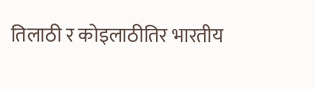तिलाठी र कोइलाठीतिर भारतीय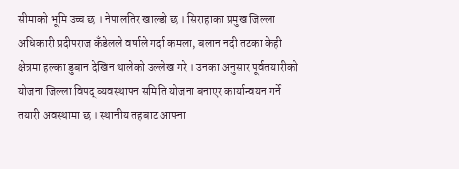सीमाको भूमि उच्च छ । नेपालतिर खाल्डो छ । सिराहाका प्रमुख जिल्ला अधिकारी प्रदीपराज कँडेलले वर्षाले गर्दा कमला, बलान नदी तटका केही क्षेत्रमा हल्का डुबान देखिन थालेको उल्लेख गरे । उनका अनुसार पूर्वतयारीको योजना जिल्ला विपद् व्यवस्थापन समिति योजना बनाएर कार्यान्वयन गर्ने तयारी अवस्थामा छ । स्थानीय तहबाट आफ्ना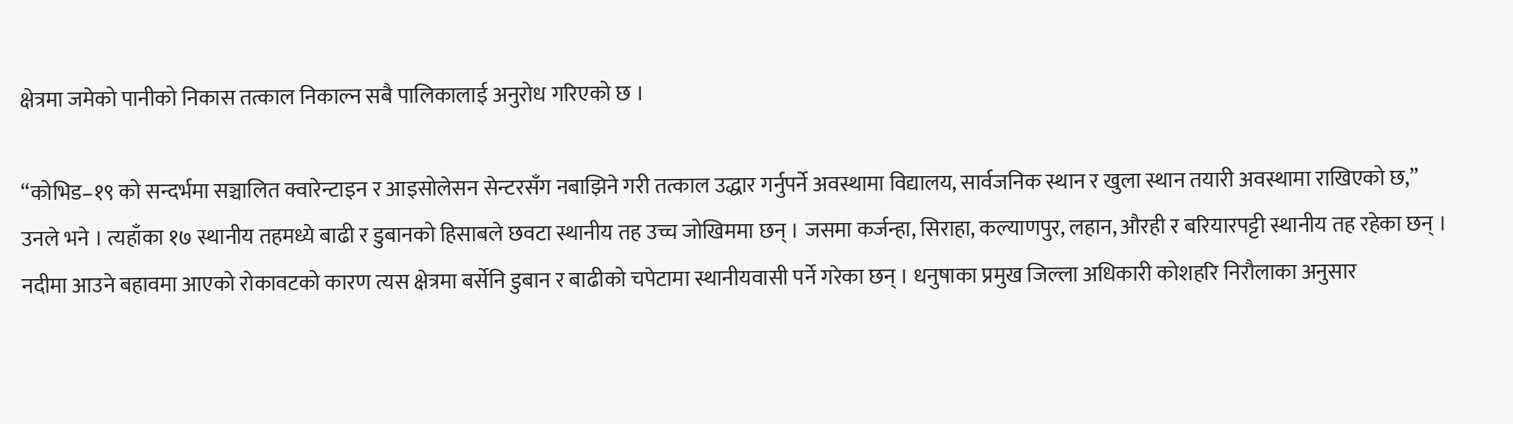क्षेत्रमा जमेको पानीको निकास तत्काल निकाल्न सबै पालिकालाई अनुरोध गरिएको छ ।

“कोभिड–१९ को सन्दर्भमा सञ्चालित क्वारेन्टाइन र आइसोलेसन सेन्टरसँग नबाझिने गरी तत्काल उद्धार गर्नुपर्ने अवस्थामा विद्यालय, सार्वजनिक स्थान र खुला स्थान तयारी अवस्थामा राखिएको छ,” उनले भने । त्यहाँका १७ स्थानीय तहमध्ये बाढी र डुबानको हिसाबले छवटा स्थानीय तह उच्च जोखिममा छन् । जसमा कर्जन्हा, सिराहा, कल्याणपुर, लहान, औरही र बरियारपट्टी स्थानीय तह रहेका छन् । नदीमा आउने बहावमा आएको रोकावटको कारण त्यस क्षेत्रमा बर्सेनि डुबान र बाढीको चपेटामा स्थानीयवासी पर्ने गरेका छन् । धनुषाका प्रमुख जिल्ला अधिकारी कोशहरि निरौलाका अनुसार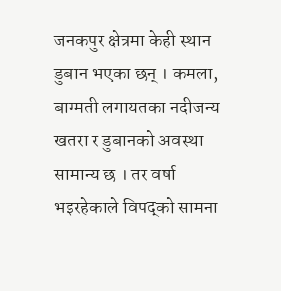जनकपुर क्षेत्रमा केही स्थान डुबान भएका छन् । कमला, बाग्मती लगायतका नदीजन्य खतरा र डुबानको अवस्था सामान्य छ । तर वर्षा भइरहेकाले विपद्को सामना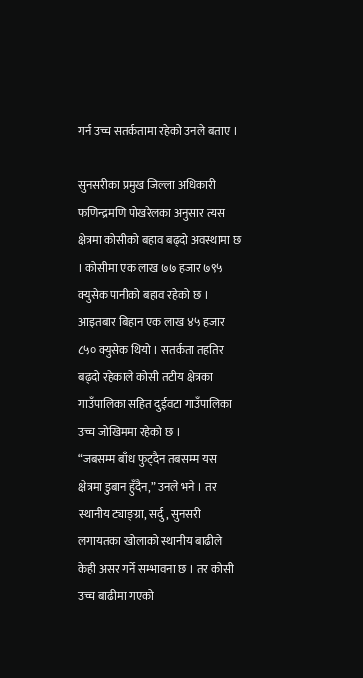गर्न उच्च सतर्कतामा रहेको उनले बताए ।

सुनसरीका प्रमुख जिल्ला अधिकारी फणिन्द्रमणि पोखरेलका अनुसार त्यस क्षेत्रमा कोसीको बहाव बढ्दो अवस्थामा छ । कोसीमा एक लाख ७७ हजार ७९५ क्युसेक पानीको बहाव रहेको छ । आइतबार बिहान एक लाख ४५ हजार ८५० क्युसेक थियो । सतर्कता तहतिर बढ्दो रहेकाले कोसी तटीय क्षेत्रका गाउँपालिका सहित दुईवटा गाउँपालिका उच्च जोखिममा रहेको छ ।
“जबसम्म बाँध फुट्दैन तबसम्म यस क्षेत्रमा डुबान हुँदैन,” उनले भने । तर स्थानीय ट्याङ्ग्रा, सर्दु, सुनसरी लगायतका खोलाको स्थानीय बाढीले केही असर गर्ने सम्भावना छ । तर कोसी उच्च बाढीमा गएको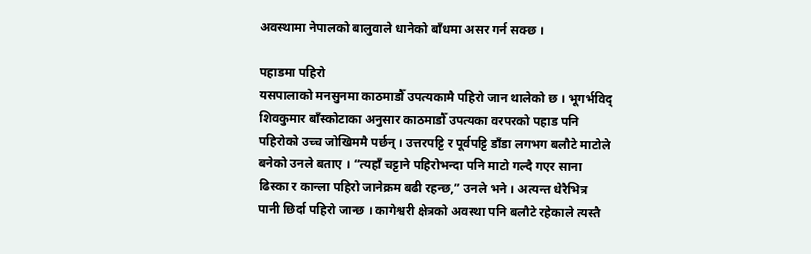अवस्थामा नेपालको बालुवाले धानेको बाँधमा असर गर्न सक्छ ।

पहाडमा पहिरो
यसपालाको मनसुनमा काठमाडौँ उपत्यकामै पहिरो जान थालेको छ । भूगर्भविद् शिवकुमार बाँस्कोटाका अनुसार काठमाडौँ उपत्यका वरपरको पहाड पनि पहिरोको उच्च जोखिममै पर्छन् । उत्तरपट्टि र पूर्वपट्टि डाँडा लगभग बलौटे माटोले बनेको उनले बताए । “त्यहाँ चट्टाने पहिरोभन्दा पनि माटो गल्दै गएर साना ढिस्का र कान्ला पहिरो जानेक्रम बढी रहन्छ,” उनले भने । अत्यन्त धेरैभित्र पानी छिर्दा पहिरो जान्छ । कागेश्वरी क्षेत्रको अवस्था पनि बलौटे रहेकाले त्यस्तै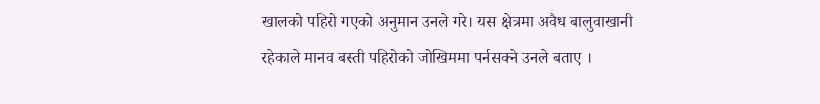खालको पहिरो गएको अनुमान उनले गरे। यस क्षेत्रमा अवैध बालुवाखानी रहेकाले मानव बस्ती पहिरोको जोखिममा पर्नसक्ने उनले बताए ।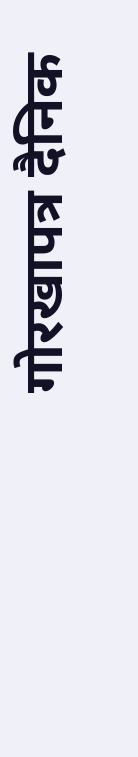गोरखापत्र दैनिक